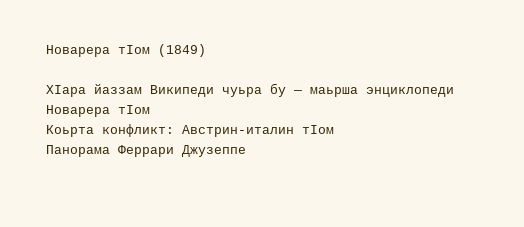Новарера тӀом (1849)

ХӀара йаззам Википеди чуьра бу — маьрша энциклопеди
Новарера тІом
Коьрта конфликт: Австрин-италин тІом
Панорама Феррари Джузеппе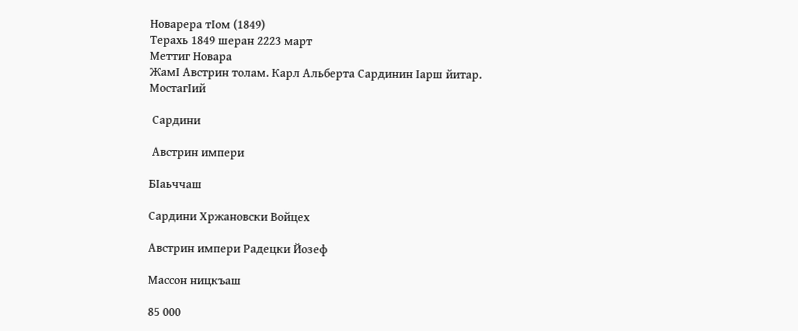Новарера тІом (1849)
Терахь 1849 шеран 2223 март
Меттиг Новара
ЖамӀ Австрин толам. Карл Альберта Сардинин Іарш йитар.
МостагӀий

 Сардини

 Австрин импери

БӀаьччаш

Сардини Хржановски Войцех

Австрин импери Радецки Йозеф

Массон ницкъаш

85 000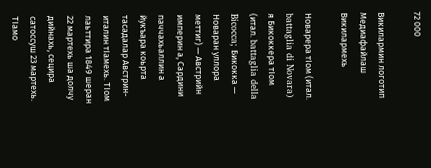72 000

Викилармин логотип Медиафайлаш Викилармехь

Новарера тІом (итал. battaglia di Novara) я Бикоккера тІом (итал. battaglia della Bicocca; Бикокка — Новаран уллора меттиг) — Австрийн империн а, Сардини паччахьаллин а йукъара коьрта тасадалар Австрин-италин тІамехь. ТІом лаьттира 1849 шеран 22 мартехь ша долчу дийнахь, сецира сатоссуш 23 мартехь. ТІамо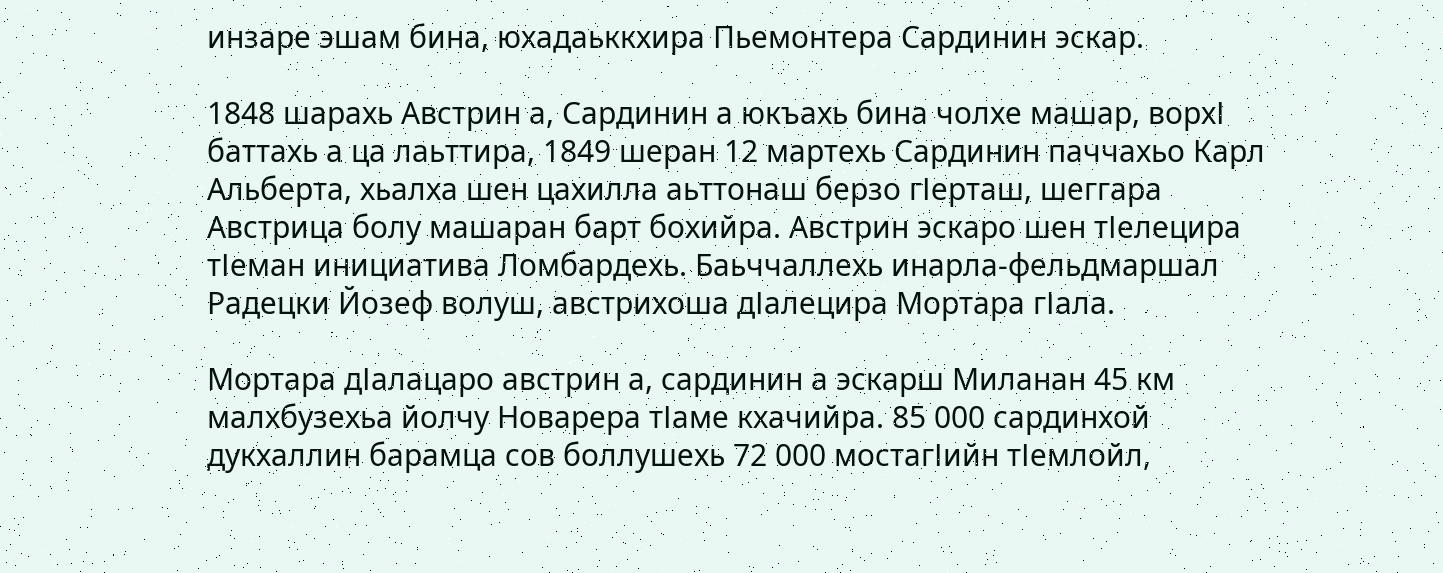инзаре эшам бина, юхадаьккхира Пьемонтера Сардинин эскар.

1848 шарахь Австрин а, Сардинин а юкъахь бина чолхе машар, ворхІ баттахь а ца лаьттира, 1849 шеран 12 мартехь Сардинин паччахьо Карл Альберта, хьалха шен цахилла аьттонаш берзо гІерташ, шеггара Австрица болу машаран барт бохийра. Австрин эскаро шен тІелецира тІеман инициатива Ломбардехь. Баьччаллехь инарла-фельдмаршал Радецки Йозеф волуш, австрихоша дІалецира Мортара гІала.

Мортара дІалацаро австрин а, сардинин а эскарш Миланан 45 км малхбузехьа йолчу Новарера тІаме кхачийра. 85 000 сардинхой дукхаллин барамца сов боллушехь 72 000 мостагІийн тІемлойл,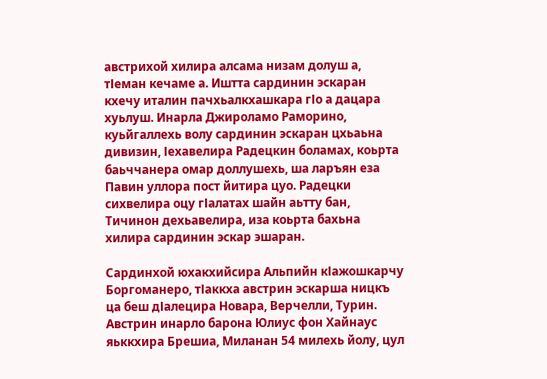австрихой хилира алсама низам долуш а, тІеман кечаме а. Иштта сардинин эскаран кхечу италин пачхьалкхашкара гІо а дацара хуьлуш. Инарла Джироламо Раморино, куьйгаллехь волу сардинин эскаран цхьаьна дивизин, Іехавелира Радецкин боламах, коьрта баьччанера омар доллушехь, ша ларъян еза Павин уллора пост йитира цуо. Радецки сихвелира оцу гІалатах шайн аьтту бан, Тичинон дехьавелира, иза коьрта бахьна хилира сардинин эскар эшаран.

Сардинхой юхакхийсира Альпийн кІажошкарчу Боргоманеро, тІаккха австрин эскарша ницкъ ца беш дІалецира Новара, Верчелли, Турин. Австрин инарло барона Юлиус фон Хайнаус яьккхира Брешиа, Миланан 54 милехь йолу, цул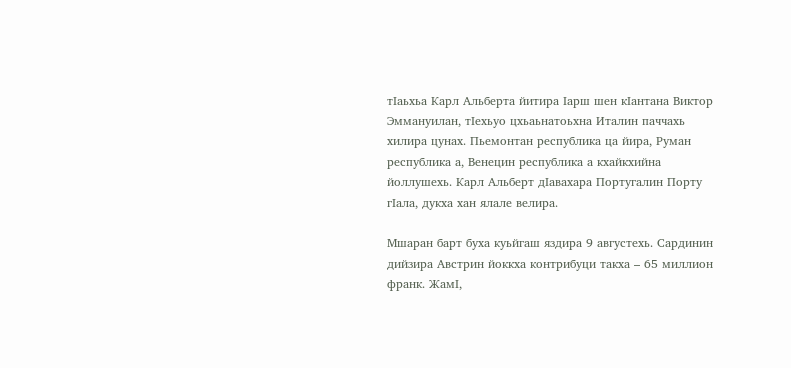тІаьхьа Карл Альберта йитира Іарш шен кІантана Виктор Эммануилан, тІехьуо цхьаьнатоьхна Италин паччахь хилира цунах. Пьемонтан республика ца йира, Руман республика а, Венецин республика а кхайкхийна йоллушехь. Карл Альберт дІавахара Португалин Порту гІала, дукха хан ялале велира.

Мшаран барт буха куьйгаш яздира 9 августехь. Сардинин дийзира Австрин йоккха контрибуци такха – 65 миллион франк. ЖамІ,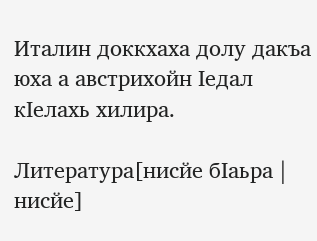Италин доккхаха долу дакъа юха а австрихойн Іедал кІелахь хилира.

Литература[нисйе бӀаьра | нисйе]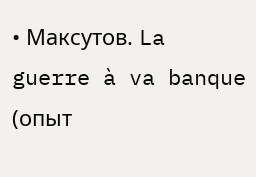• Максутов. La guerre à va banque (опыт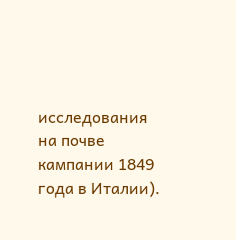исследования на почве кампании 1849 года в Италии).